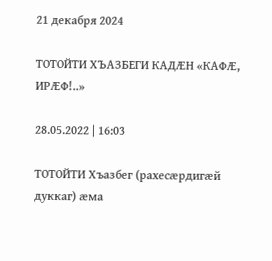21 декабря 2024

ТОТОЙТИ ХЪАЗБЕГИ КАДÆН «КАФÆ, ИРÆФ!..»

28.05.2022 | 16:03

ТОТОЙТИ Хъазбег (рахесæрдигæй дуккаг) æма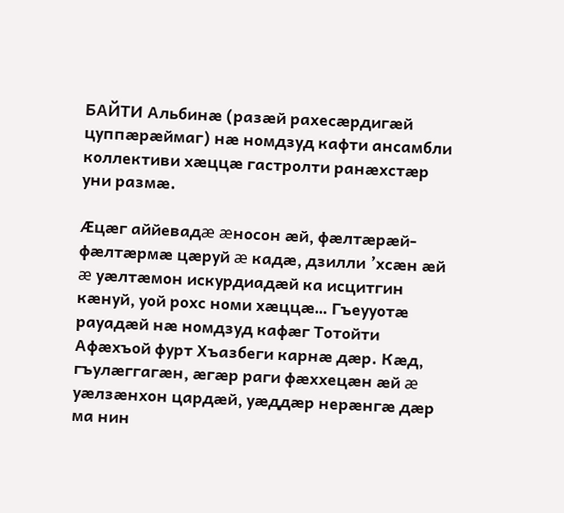БАЙТИ Альбинæ (разæй рахесæрдигæй цуппæрæймаг) нæ номдзуд кафти ансамбли коллективи хæццæ гастролти ранæхстæр уни размæ.

Æцæг аййевадæ æносон æй, фæлтæрæй-фæлтæрмæ цæруй æ кадæ, дзилли ’хсæн æй æ уæлтæмон искурдиадæй ка исцитгин кæнуй, уой рохс номи хæццæ… Гъеууотæ рауадæй нæ номдзуд кафæг Тотойти Афæхъой фурт Хъазбеги карнæ дæр. Кæд, гъулæггагæн, æгæр раги фæххецæн æй æ уæлзæнхон цардæй, уæддæр нерæнгæ дæр ма нин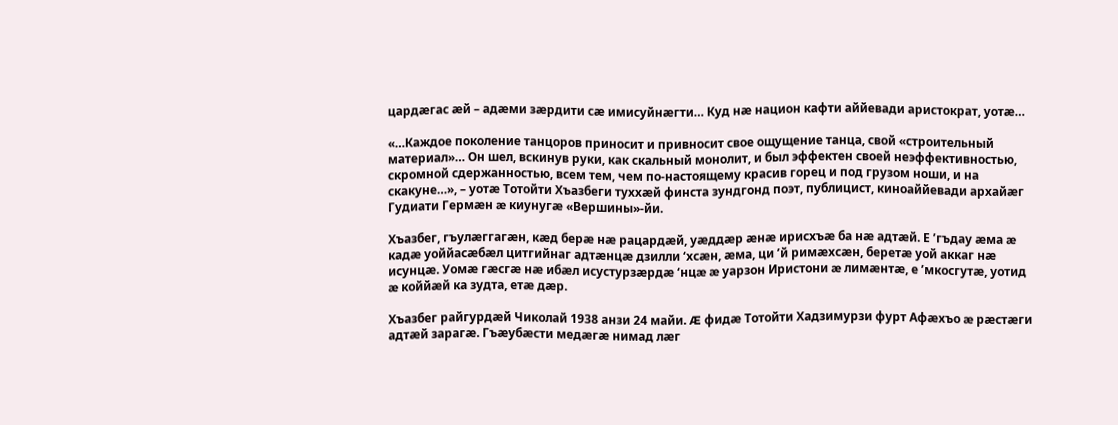цардæгас æй – адæми зæрдити сæ имисуйнæгти… Куд нæ национ кафти аййевади аристократ, уотæ…

«…Каждое поколение танцоров приносит и привносит свое ощущение танца, свой «строительный материал»… Он шел, вскинув руки, как скальный монолит, и был эффектен своей неэффективностью, скромной сдержанностью, всем тем, чем по-настоящему красив горец и под грузом ноши, и на скакуне…», – уотæ Тотойти Хъазбеги туххæй финста зундгонд поэт, публицист, киноаййевади архайæг Гудиати Гермæн æ киунугæ «Вершины»-йи.

Хъазбег, гъулæггагæн, кæд берæ нæ рацардæй, уæддæр æнæ ирисхъæ ба нæ адтæй. Е ’гъдау æма æ кадæ уоййасæбæл цитгийнаг адтæнцæ дзилли ‘хсæн, æма, ци ’й римæхсæн, беретæ уой аккаг нæ исунцæ. Уомæ гæсгæ нæ ибæл исустурзæрдæ ‘нцæ æ уарзон Иристони æ лимæнтæ, е ’мкосгутæ, уотид æ коййæй ка зудта, етæ дæр.

Хъазбег райгурдæй Чиколай 1938 анзи 24 майи. Æ фидæ Тотойти Хадзимурзи фурт Афæхъо æ рæстæги адтæй зарагæ. Гъæубæсти медæгæ нимад лæг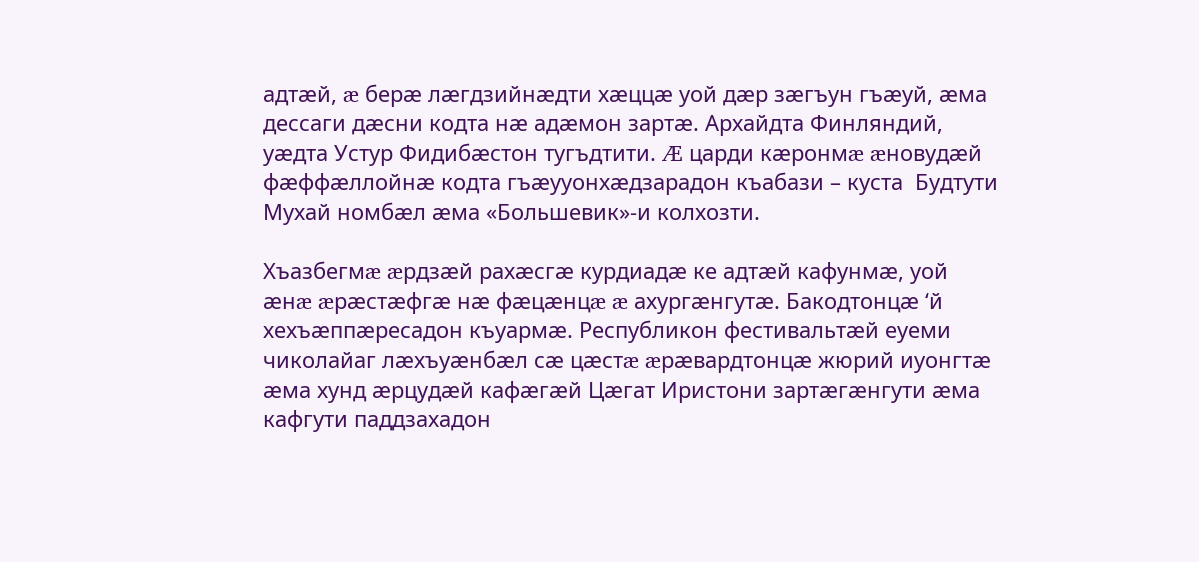адтæй, æ берæ лæгдзийнæдти хæццæ уой дæр зæгъун гъæуй, æма дессаги дæсни кодта нæ адæмон зартæ. Архайдта Финляндий, уæдта Устур Фидибæстон тугъдтити. Æ царди кæронмæ æновудæй фæффæллойнæ кодта гъæууонхæдзарадон къабази – куста  Будтути Мухай номбæл æма «Большевик»-и колхозти.

Хъазбегмæ æрдзæй рахæсгæ курдиадæ ке адтæй кафунмæ, уой æнæ æрæстæфгæ нæ фæцæнцæ æ ахургæнгутæ. Бакодтонцæ ‘й хехъæппæресадон къуармæ. Республикон фестивальтæй еуеми чиколайаг лæхъуæнбæл сæ цæстæ æрæвардтонцæ жюрий иуонгтæ æма хунд æрцудæй кафæгæй Цæгат Иристони зартæгæнгути æма кафгути паддзахадон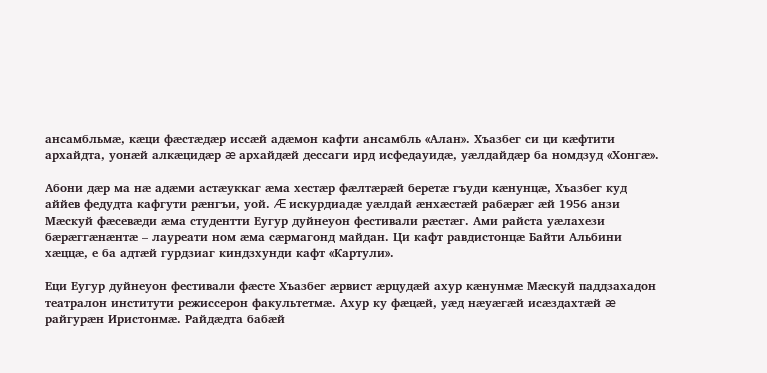ансамбльмæ, кæци фæстæдæр иссæй адæмон кафти ансамбль «Алан». Хъазбег си ци кæфтити архайдта, уонæй алкæцидæр æ архайдæй дессаги ирд исфедауидæ, уæлдайдæр ба номдзуд «Хонгæ».

Абони дæр ма нæ адæми астæуккаг æма хестæр фæлтæрæй беретæ гъуди кæнунцæ, Хъазбег куд аййев федудта кафгути рæнгъи, уой. Æ искурдиадæ уæлдай æнхæстæй рабæрæг æй 1956 анзи Мæскуй фæсевæди æма студентти Еугур дуйнеуон фестивали рæстæг. Ами райста уæлахези бæрæггæнæнтæ – лауреати ном æма сæрмагонд майдан. Ци кафт равдистонцæ Байти Альбини хæццæ, е ба адтæй гурдзиаг киндзхунди кафт «Картули».

Еци Еугур дуйнеуон фестивали фæсте Хъазбег æрвист æрцудæй ахур кæнунмæ Мæскуй паддзахадон театралон институти режиссерон факультетмæ. Ахур ку фæцæй, уæд нæуæгæй исæздахтæй æ райгурæн Иристонмæ. Райдæдта бабæй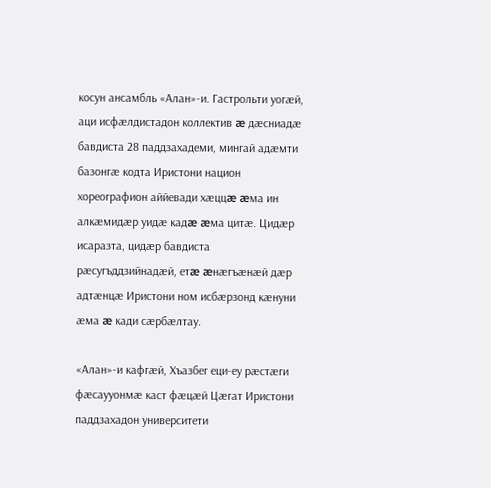косун ансамбль «Алан»-и. Гастрольти уогæй, аци исфæлдистадон коллектив æ дæсниадæ бавдиста 28 паддзахадеми, мингай адæмти базонгæ кодта Иристони национ хореографион аййевади хæццæ æма ин алкæмидæр уидæ кадæ æма цитæ. Цидæр исаразта, цидæр бавдиста рæсугъддзийнадæй, етæ æнæгъæнæй дæр адтæнцæ Иристони ном исбæрзонд кæнуни æма æ кади сæрбæлтау.

«Алан»-и кафгæй, Хъазбег еци-еу рæстæги фæсаууонмæ каст фæцæй Цæгат Иристони паддзахадон университети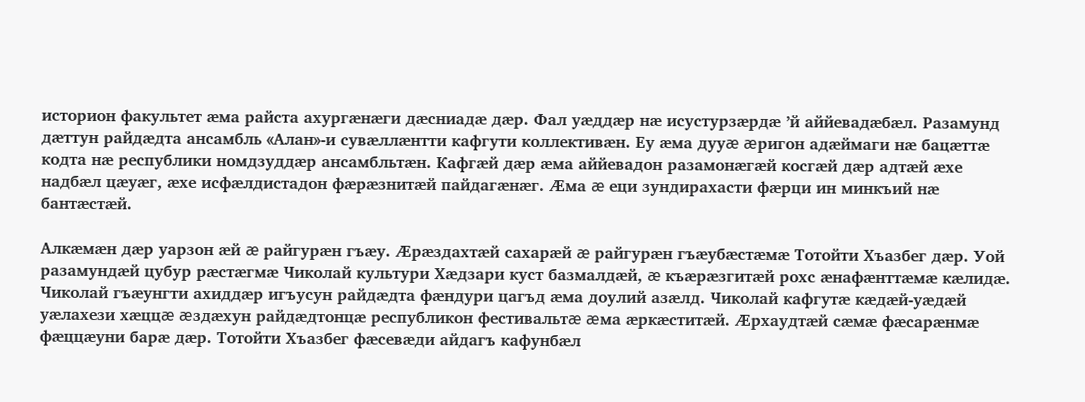историон факультет æма райста ахургæнæги дæсниадæ дæр. Фал уæддæр нæ исустурзæрдæ ’й аййевадæбæл. Разамунд дæттун райдæдта ансамбль «Алан»-и сувæллæнтти кафгути коллективæн. Еу æма дууæ æригон адæймаги нæ бацæттæ кодта нæ республики номдзуддæр ансамбльтæн. Кафгæй дæр æма аййевадон разамонæгæй косгæй дæр адтæй æхе надбæл цæуæг, æхе исфæлдистадон фæрæзнитæй пайдагæнæг. Æма æ еци зундирахасти фæрци ин минкъий нæ бантæстæй.

Алкæмæн дæр уарзон æй æ райгурæн гъæу. Æрæздахтæй сахарæй æ райгурæн гъæубæстæмæ Тотойти Хъазбег дæр. Уой разамундæй цубур рæстæгмæ Чиколай культури Хæдзари куст базмалдæй, æ къæрæзгитæй рохс æнафæнттæмæ кæлидæ. Чиколай гъæунгти ахиддæр игъусун райдæдта фæндури цагъд æма доулий азæлд. Чиколай кафгутæ кæдæй-уæдæй уæлахези хæццæ æздæхун райдæдтонцæ республикон фестивальтæ æма æркæститæй. Æрхаудтæй сæмæ фæсарæнмæ фæццæуни барæ дæр. Тотойти Хъазбег фæсевæди айдагъ кафунбæл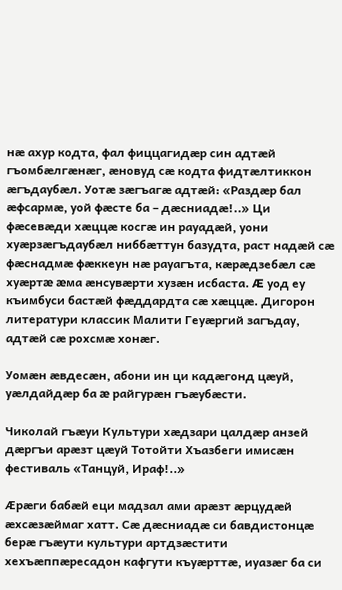нæ ахур кодта, фал фиццагидæр син адтæй гъомбæлгæнæг, æновуд сæ кодта фидтæлтиккон æгъдаубæл. Уотæ зæгъагæ адтæй: «Раздæр бал æфсармæ, уой фæсте ба – дæсниадæ!..» Ци фæсевæди хæццæ косгæ ин рауадæй, уони хуæрзæгъдаубæл ниббæттун базудта, раст надæй сæ фæснадмæ фæккеун нæ рауагъта, кæрæдзебæл сæ хуæртæ æма æнсувæрти хузæн исбаста. Æ уод еу къимбуси бастæй фæддардта сæ хæццæ. Дигорон литератури классик Малити Геуæргий загъдау, адтæй сæ рохсмæ хонæг.

Уомæн æвдесæн, абони ин ци кадæгонд цæуй, уæлдайдæр ба æ райгурæн гъæубæсти.

Чиколай гъæуи Культури хæдзари цалдæр анзей дæргъи арæзт цæуй Тотойти Хъазбеги имисæн фестиваль «Танцуй, Ираф!..»

Æрæги бабæй еци мадзал ами арæзт æрцудæй æхсæзæймаг хатт. Сæ дæсниадæ си бавдистонцæ берæ гъæути культури артдзæстити хехъæппæресадон кафгути къуæрттæ, иуазæг ба си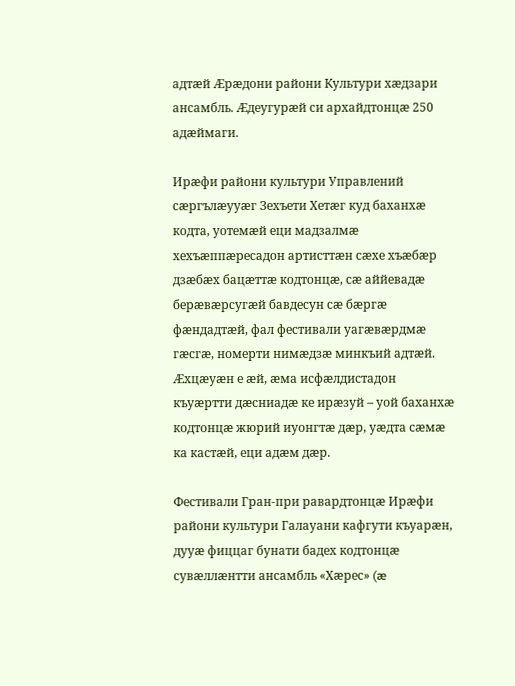адтæй Æрæдони райони Культури хæдзари ансамбль. Æдеугурæй си архайдтонцæ 250 адæймаги.

Ирæфи райони культури Управлений сæргълæууæг Зехъети Хетæг куд баханхæ кодта, уотемæй еци мадзалмæ хехъæппæресадон артисттæн сæхе хъæбæр дзæбæх бацæттæ кодтонцæ, сæ аййевадæ берæвæрсугæй бавдесун сæ бæргæ фæндадтæй, фал фестивали уагæвæрдмæ гæсгæ, номерти нимæдзæ минкъий адтæй. Æхцæуæн е æй, æма исфæлдистадон къуæртти дæсниадæ ке ирæзуй – уой баханхæ кодтонцæ жюрий иуонгтæ дæр, уæдта сæмæ ка кастæй, еци адæм дæр.

Фестивали Гран-при равардтонцæ Ирæфи райони культури Галауани кафгути къуарæн, дууæ фиццаг бунати бадех кодтонцæ сувæллæнтти ансамбль «Хæрес» (æ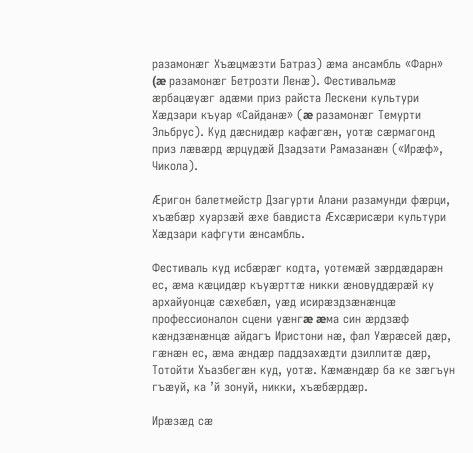разамонæг Хъæцмæзти Батраз) æма ансамбль «Фарн» (æ разамонæг Бетрозти Ленæ). Фестивальмæ æрбацæуæг адæми приз райста Лескени культури Хæдзари къуар «Сайданæ» (æ разамонæг Темурти Эльбрус). Куд дæснидæр кафæгæн, уотæ сæрмагонд приз лæвæрд æрцудæй Дзадзати Рамазанæн («Ирæф», Чикола).

Æригон балетмейстр Дзагурти Алани разамунди фæрци, хъæбæр хуарзæй æхе бавдиста Æхсæрисæри культури Хæдзари кафгути æнсамбль.

Фестиваль куд исбæрæг кодта, уотемæй зæрдæдарæн ес, æма кæцидæр къуæрттæ никки æновуддæрæй ку архайуонцæ сæхебæл, уæд исирæздзæнæнцæ профессионалон сцени уæнгæ æма син æрдзæф кæндзæнæнцæ айдагъ Иристони нæ, фал Уæрæсей дæр, гæнæн ес, æма æндæр паддзахæдти дзиллитæ дæр, Тотойти Хъазбегæн куд, уотæ. Кæмæндæр ба ке зæгъун гъæуй, ка ’й зонуй, никки, хъæбæрдæр.

Ирæзæд сæ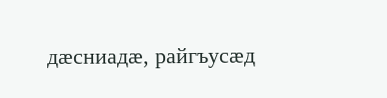дæсниадæ, райгъусæд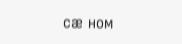сæ ном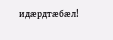идæрдтæбæл!